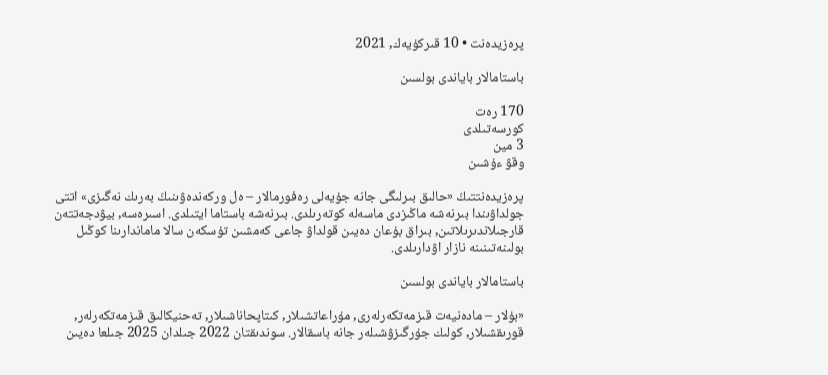پرەزيدەنت • 10 قىركۇيەك, 2021

باستامالار باياندى بولسىن

170 رەت
كورسەتىلدى
3 مين
وقۋ ءۇشىن

پرەزيدەنتتىڭ «حالىق بىرلىگى جانە جۇيەلى رەفورمالار – ەل وركەندەۋىنىڭ بەرىك نەگىزى» اتتى جولداۋىندا بىرنەشە ماڭىزدى ماسەلە كوتەرىلدى. بىرنەشە باستاما ايتىلدى. اسىرەسە, بيۋدجەتتەن قارجىلاندىرىلاتىن, بىراق بۇعان دەيىن قولداۋ جاعى كەمشىن تۇسكەن سالا ماماندارىنا كوڭىل بولىنەتىنىنە نازار اۋدارىلدى.

باستامالار باياندى بولسىن

«بۇلار – مادەنيەت قىزمەتكەرلەرى, مۇراعاتشىلار, كىتاپحاناشىلار, تەحنيكالىق قىزمەتكەرلەر, قورىقشىلار, كولىك جۇرگىزۋشىلەر جانە باسقالار. سوندىقتان 2022 جىلدان 2025 جىلعا دەيىن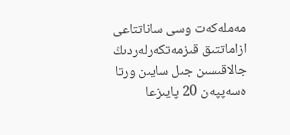مەملەكەت وسى ساناتتاعى ازاماتتىق قىزمەتكەرلەردىڭ جالاقىسىن جىل سايىن ورتا ەسەپپەن 20 پايىزعا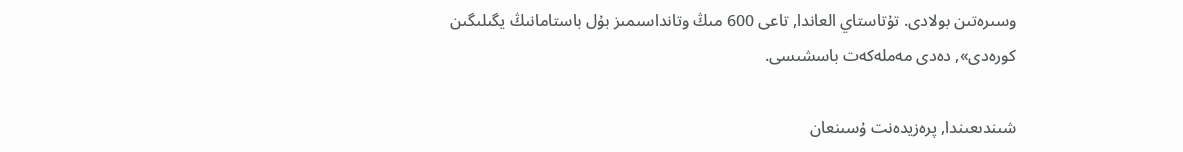وسىرەتىن بولادى. تۇتاستاي العاندا, تاعى 600 مىڭ وتانداسىمىز بۇل باستامانىڭ يگىلىگىن كورەدى», دەدى مەملەكەت باسشىسى.

شىندىعىندا, پرەزيدەنت ۇسىنعان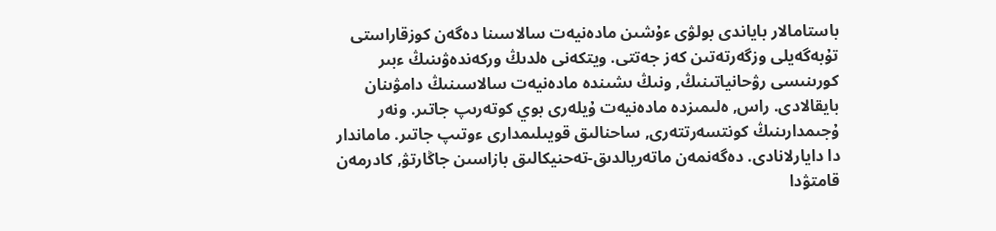باستامالار باياندى بولۋى ءۇشىن مادەنيەت سالاسىنا دەگەن كوزقاراستى تۇبەگەيلى وزگەرتەتىن كەز جەتتى. ويتكەنى ەلدىڭ وركەندەۋىنىڭ ءبىر كورىنىسى رۋحانياتىنىڭ, ونىڭ ىشىندە مادەنيەت سالاسىنىڭ دامۋىنان بايقالادى. راس, ەلىمىزدە مادەنيەت ۇيلەرى بوي كوتەرىپ جاتىر. ونەر ۇجىمدارىنىڭ كونتسەرتتەرى, ساحنالىق قويىلىمدارى ءوتىپ جاتىر. ماماندار دا دايارلانادى. دەگەنمەن ماتەريالدىق-تەحنيكالىق بازاسىن جاڭارتۋ, كادرمەن قامتۋدا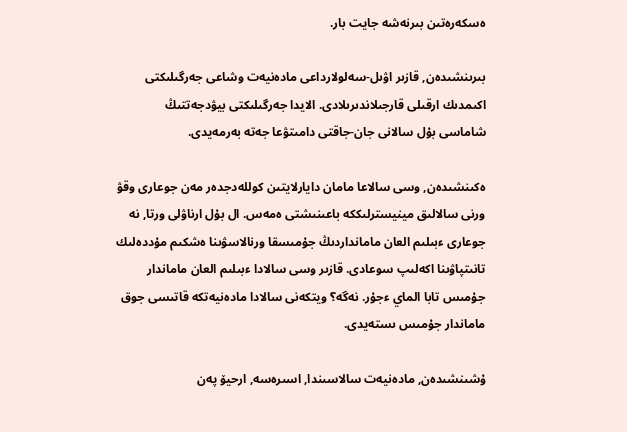ەسكەرەتىن بىرنەشە جايت بار.

بىرىنشىدەن, قازىر اۋىل-سەلولارداعى مادەنيەت وشاعى جەرگىلىكتى اكىمدىك ارقىلى قارجىلاندىرىلادى. الايدا جەرگىلىكتى بيۋدجەتتىڭ شاماسى بۇل سالانى جان-جاقتى دامىتۋعا جەتە بەرمەيدى.

ەكىنشىدەن, وسى سالاعا مامان دايارلايتىن كوللەدجدەر مەن جوعارى وقۋ ورنى سالالىق مينيسترلىككە باعىنىشتى ەمەس. ال بۇل ارناۋلى ورتا, نە جوعارى ءبىلىم العان مامانداردىڭ جۇمىسقا ورنالاسۋىنا ەشكىم مۇددەلىك تانىتپاۋىنا اكەلىپ سوعادى. قازىر وسى سالادا ءبىلىم العان ماماندار جۇمىس تابا الماي ءجۇر. نەگە؟ ويتكەنى سالادا مادەنيەتكە قاتىسى جوق ماماندار جۇمىس ىستەيدى.

ۇشىنشىدەن, مادەنيەت سالاسىندا, اسىرەسە, ارحيۆ پەن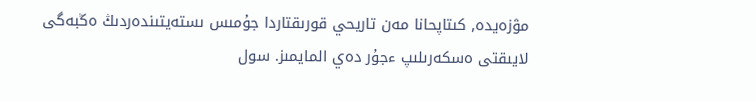مۋزەيدە, كىتاپحانا مەن تاريحي قورىقتاردا جۇمىس ىستەيتىندەردىڭ ەڭبەگى لايىقتى ەسكەرىلىپ ءجۇر دەي المايمىز. سول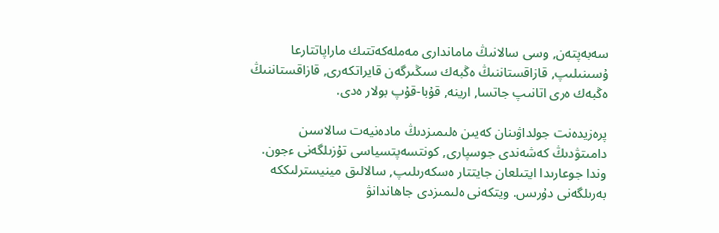سەبەپتەن, وسى سالانىڭ ماماندارى مەملەكەتتىك ماراپاتتارعا ۇسىنىلىپ, قازاقستاننىڭ ەڭبەك سىڭىرگەن قايراتكەرى, قازاقستاننىڭ ەڭبەك ەرى اتانىپ جاتسا, ارينە, قۇبا-قۇپ بولار ەدى.

پرەزيدەنت جولداۋىنان كەيىن ەلىمىزدىڭ مادەنيەت سالاسىن دامىتۋدىڭ كەشەندى جوسپارى, كونتسەپتسياسى تۇزىلگەنى ءجون. وندا جوعارىدا ايتىلعان جايتتار ەسكەرىلىپ, سالالىق مينيسترلىككە بەرىلگەنى دۇرىس. ويتكەنى ەلىمىزدى جاھاندانۋ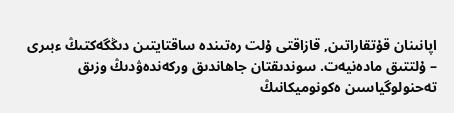اپانىنان قۇتقاراتىن, قازاقتى ۇلت رەتىندە ساقتايتىن دىڭگەكتىڭ ءبىرى – ۇلتتىق مادەنيەت. سوندىقتان جاھاندىق وركەندەۋدىڭ وزىق تەحنولوگياسىن ەكونوميكانىڭ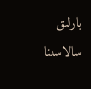بارلىق سالاسىنا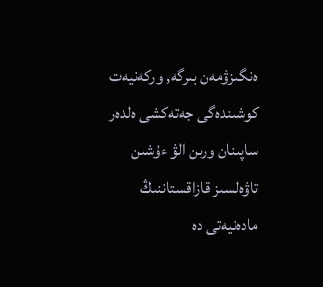ەنگىزۋمەن بىرگە, وركەنيەت كوشىندەگى جەتەكشى ەلدەر ساپىنان ورىن الۋ ءۇشىن تاۋەلسىز قازاقستاننىڭ مادەنيەتى دە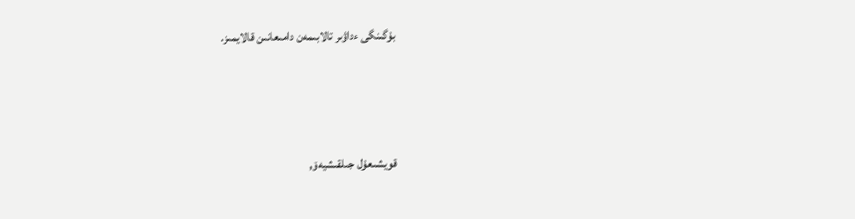بۇگىنگى ءداۋىر تالابىمەن دامىعانىن قالايمىز.



قويشىعۇل جىلقىشيەۆ,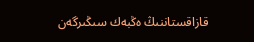قازاقستاننىڭ ەڭبەك سىڭىرگەن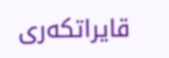قايراتكەرى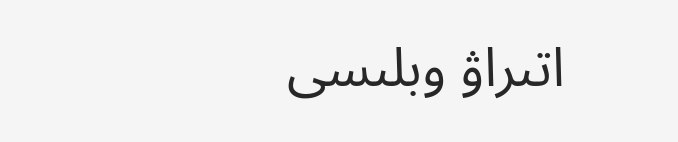اتىراۋ وبلىسى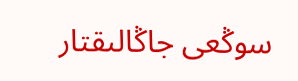سوڭعى جاڭالىقتار